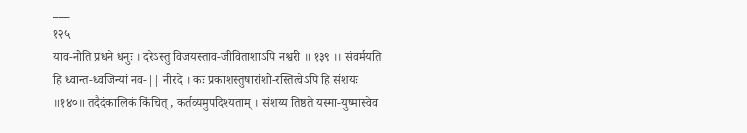___
१२५
याव-नोति प्रधने धनुः । दरेऽस्तु विजयस्ताव-जीविताशाऽपि नश्वरी ॥ १३९ ।। संवर्मयति हि ध्वान्त-ध्वजिन्यां नव-|| नीरदे । कः प्रकाशस्तुषारांशो-रस्तित्वेऽपि हि संशयः ॥१४०॥ तदैदंकालिकं किंचित् , कर्तव्यमुपदिश्यताम् । संशय्य तिष्ठते यस्मा-युष्मास्वेव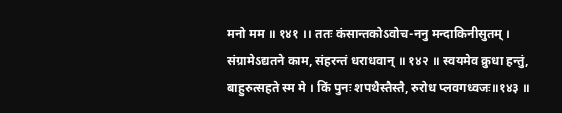मनो मम ॥ १४१ ।। ततः कंसान्तकोऽवोच-ननु मन्दाकिनीसुतम् । संग्रामेऽद्यतने काम, संहरन्तं धराधवान् ॥ १४२ ॥ स्वयमेव क्रुधा हन्तुं, बाहुरुत्सहते स्म मे । किं पुनः शपथैस्तैस्तै, रुरोध प्लवगध्वजः॥१४३ ॥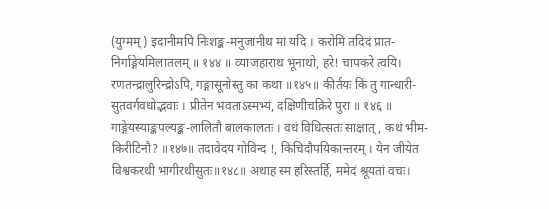(युग्मम् ) इदानीमपि निःशङ्क-मनुजानीथ मां यदि । करोमि तदिदं प्रात-निर्गाङ्गेयमिलातलम् ॥ १४४ ॥ व्याजहाराथ भूनाथो, हरे! चापकरे त्वयि। रणतन्द्रालुरिन्द्रोऽपि, गङ्गासूनोस्तु का कथा ॥१४५॥ कीर्तयः किं तु गान्धारी-सुतवर्गवधोद्भवाः । प्रीतेन भवताऽस्मभ्यं, दक्षिणीचक्रिरे पुरा ॥ १४६ ॥ गाङ्गेयस्याङ्कपल्यङ्क-लालितौ बालकालतः । वधं विधित्सतः साक्षात् , कथं भीम-किरीटिनौ? ॥१४७॥ तदावेदय गोविन्द !, किंचिदौपयिकान्तरम् । येन जीयेत विश्वकरथी भागीरथीसुतः॥१४८॥ अथाह स्म हरिस्तर्हि, ममेदं श्रूयतां वचः।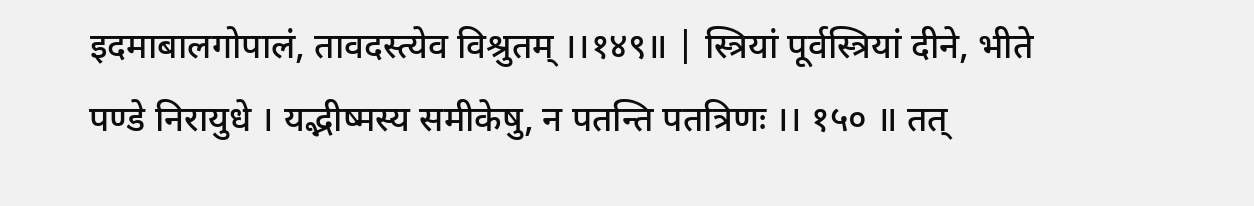इदमाबालगोपालं, तावदस्त्येव विश्रुतम् ।।१४९॥ | स्त्रियां पूर्वस्त्रियां दीने, भीते पण्डे निरायुधे । यद्भीष्मस्य समीकेषु, न पतन्ति पतत्रिणः ।। १५० ॥ तत्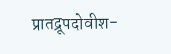प्रातद्रूपदोवीश-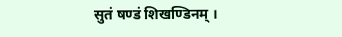सुतं षण्डं शिखण्डिनम् ।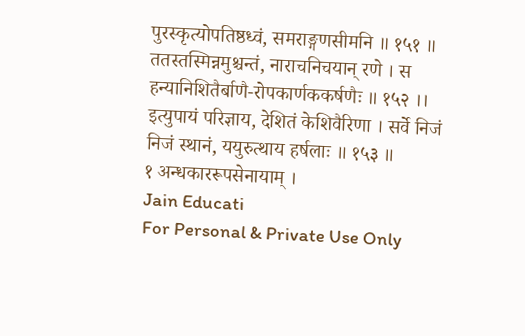पुरस्कृत्योपतिष्ठध्वं, समराङ्गणसीमनि ॥ १५१ ॥ ततस्तस्मिन्नमुश्चन्तं, नाराचनिचयान् रणे । स हन्यानिशितैर्बाणै-रोपकार्णककर्षणैः ॥ १५२ ।। इत्युपायं परिज्ञाय, देशितं केशिवैरिणा । सर्वे निजं निजं स्थानं, ययुरुत्थाय हर्षलाः ॥ १५३ ॥
१ अन्धकाररूपसेनायाम् ।
Jain Educati
For Personal & Private Use Only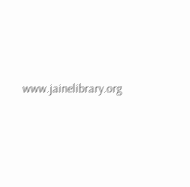www.jainelibrary.org